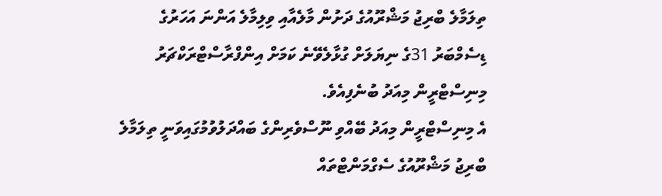ތިލަމާލެ ބްރިޖު މަޝްރޫއުގެ ދަށުން މާލެއާއި ވިލިމާލެ އަންނަ އަހަރުގެ ޑިސެމްބަރު 31ގެ ނިޔަލަށް ގުޅާލެވޭނެ ކަމަށް އިންފްރާސްޓްރަކްޗަރު މިނިސްޓްރީން މިއަދު ބުނެފިއެވެ.
އެ މިނިސްޓްރީން މިއަދު ބޭއްވި ނޫސްވެރިންގެ ބައްދަލުވުމުގައިވަނީ ތިލަމާލެ ބްރިޖު މަޝްރޫއުގެ ސެގްމަންޓްތައް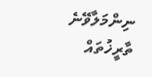ނިންމަލާވޭނެ ތާރީޚުތައް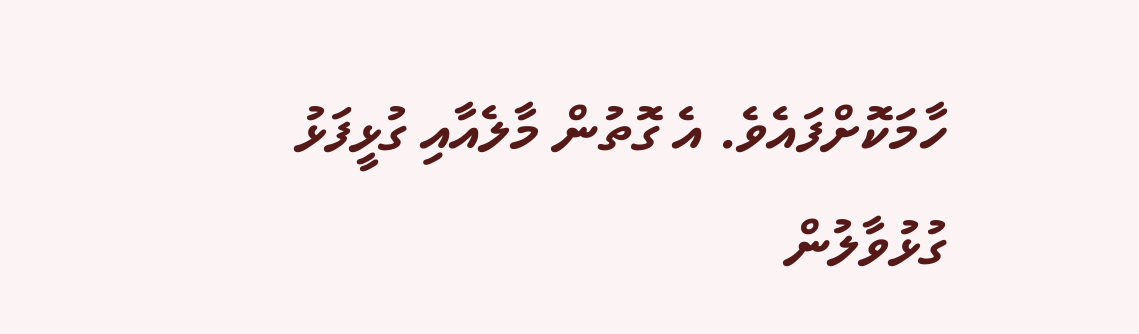ހާމަކޮށްފައެވެ. އެ ގޮތުން މާލެއާއި ގުޅީފަޅު ގުޅުވާލުން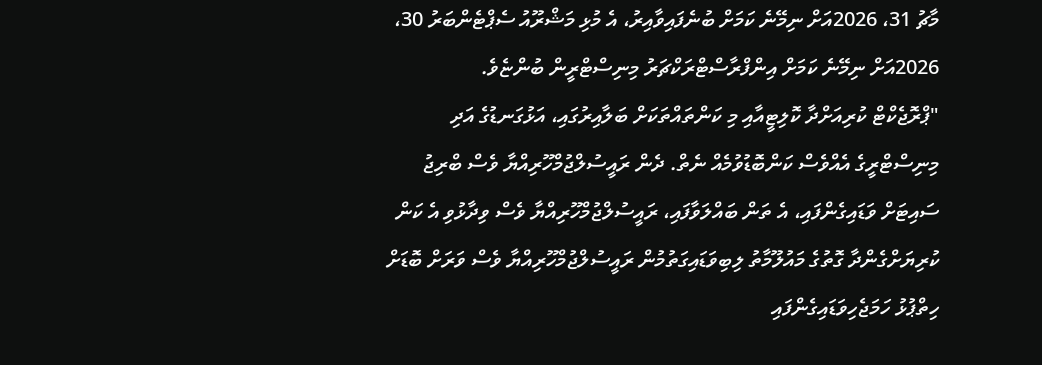މާޗު 31، 2026އަށް ނިމޭނެ ކަމަށް ބުނެފައިވާއިރު، އެ މުޅި މަޝްރޫއު ސެޕްޓެންބަރު 30، 2026އަށް ނިމޭނެ ކަމަށް އިންފްރާސްޓްރަކްޗަރު މިނިސްޓްރީން ބުންޏެވެ.
"ޕްރޮޖެކްޓް ކުރިއަށްދާ ކޮލިޓީއާއި މި ކަންތައްތަކަށް ބަލާއިރުގައި، އަޅުގަނޑުގެ އަދި މިނިސްޓްރީގެ އެއްވެސް ކަންބޮޑުވުމެއް ނެތް. ދެން ރައީސުލްޖުމްހޫރިއްޔާ ވެސް ބްރިޖު ސައިޓަށް ވަޑައިގެންފައި، އެ ތަން ބައްލަވާފައި، ރައީސުލްޖުމްހޫރިއްޔާ ވެސް ވިދާޅުވި އެ ކަން ކުރިޔަށްގެންދާ ގޮތުގެ މައުލޫމާތު ލިބިވަޑައިގަތުމުން ރައީސުލްޖުމްހޫރިއްޔާ ވެސް ވަރަށް ބޮޑަށް ހިތްޕުޅު ހަމަޖެހިވަޑައިގެންފައި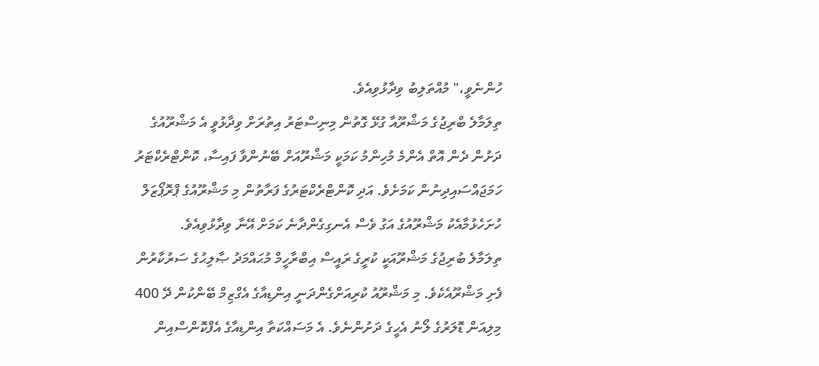ހުންނެވީ،" މުއްތަލިބު ވިދާޅުވިއެވެ.
ތިލަމާލެ ބްރިޖުގެ މަޝްރޫއާ ގުޅޭ ގޮތުން މިނިސްޓަރު އިތުރަށް ވިދާޅުވީ އެ މަޝްރޫއުގެ ދަށުން ދެން އޮތް އެންމެ މުހިންމު ކަމަކީ މަޝްރޫއަށް ބޭނުންވާ ފައިސާ، ކޮންޓްރެކްޓަރު ހަމަޖައްސައިދިނުން ކަމަށެވެ. އަދި ކޮންޓްރެކްޓަރުގެ ފަރާތުން މި މަޝްރޫއުގެ ޕްރޮޕޯޒަލް ހުށަހެޅުމާއެކު މަޝްރޫއުގެ އަގު ވެސް އެނގިގެންދާނެ ކަމަށް އޭނާ ވިދާޅުވިއެވެ.
ތިލަމާލެ ބުރިޖުގެ މަޝްރޫއަކީ ކުރީގެ ރައީސް އިބްރާހީމް މުޙައްމަދު ޞާލިޙުގެ ސަރުކާރުން ފެށި މަޝްރޫއެކެވެ. މި މަޝްރޫއު ކުރިއަށްގެންދަނީ އިންޑިއާގެ އެގްޒިމް ބޭންކުން ދޭ 400 މިލިއަން ޑޮލަރުގެ ލޯނު އެހީގެ ދަށުންނެވެ. އެ މަސައްކަތާ އިންޑިއާގެ އެފްކޮންސްއިން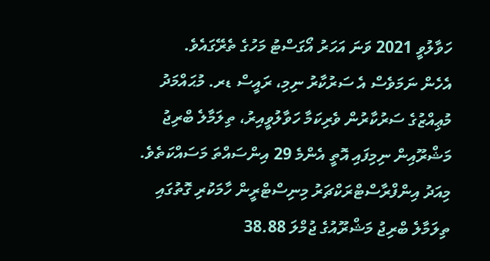ހަވާލުވީ 2021 ވަނަ އަހަރު އޯގަސްޓު މަހުގެ ތެރޭގައެވެ.
އެހެން ނަމަވެސް އެ ސަރުކާރު ނިމި، ރައީސް ޑރ. މުޙައްމަދު މުޢިއްޒުގެ ސަރުކާރުން ވެރިކަމާ ހަވާލުވީއިރު، ތިލަމާލެ ބްރިޖު މަޝްރޫއިން ނިމިފައި އޮތީ އެންމެ 29 އިންސައްތަ މަސައްކަތެވެ.
މިއަދު އިންފްރާސްޓްރަކްޗަރު މިނިސްޓްރީން ހާމަކުރި ގޮތުގައި ތިލަމާލެ ބްރިޖު މަޝްރޫއުގެ ޖުމްލަ 38.88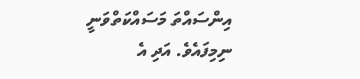އިންސައްތަ މަސައްކަތްވަނީ ނިމިފައެވެ. އަދި އެ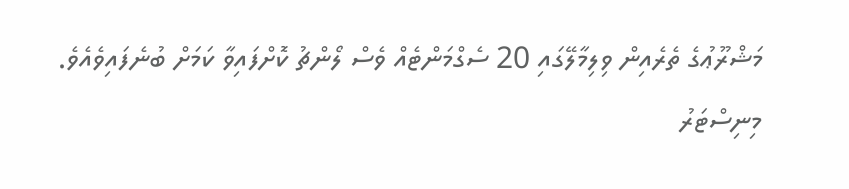މަޝްރޫޢުގެ ތެރެއިން ވިލިމާލޭގައި 20 ސެގްމަންޓެއް ވެސް ލޯންޗު ކޮށްފައިވާ ކަމަށް ބުނެފައިވެއެވެ.
މިނިސްޓަރު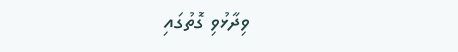ވިދާޅުވި ގޮތުގައި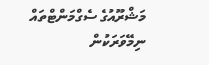މަޝްރޫއުގެ ސެގްމަންޓްތައް ނިމޭވަރަކުން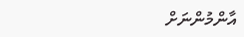އާންމުންނަށް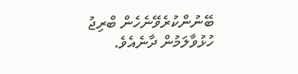ބޭނުންކުރެވޭނެހެން ބްރިޖު ހުޅުވާލަމުން ދާނެއެވެ.